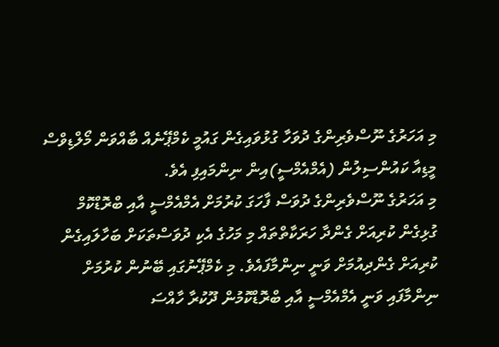މި އަހަރުގެ ނޫސްވެރިންގެ ދުވަހާ ގުޅުވައިގެން ގައުމީ ކެމްޕޭނެއް ބާއްވަން މޯލްޑިވްސް މީޑިއާ ކައުންސިލުން (އެމްއެމްސީ)އިން ނިންމައިފި އެވެ.
މި އަހަރުގެ ނޫސްވެރިންގެ ދުވަސް ފާހަގަ ކުރުމަށް އެމްއެމްސީ އާއި ބްރޮޑްކޮމް ގުޅިގެން ކުރިއަށް ގެންދާ ހަރަކާތްތައް މި މަހުގެ އެކި ދުވަސްތަކަށް ބަހާލައިގެން ކުރިއަށް ގެންދިއުމަށް ވަނީ ނިންމާފައެވެ. މި ކެމްޕޭނުގައި ބޭނުން ކުރުމަށް ނިންމާފައި ވަނީ އެމްއެމްސީ އާއި ބްރޮޑްކޮމުން ދޫކުރާ ހާއްސަ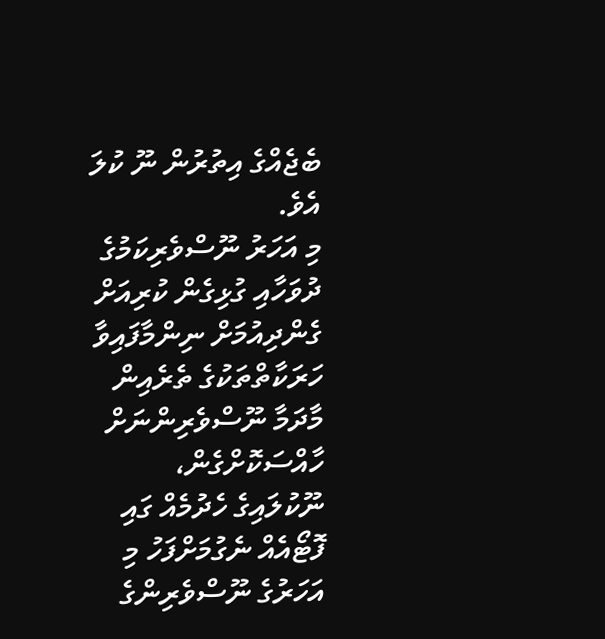ބެޖެއްގެ އިތުރުން ނޫ ކުލަ އެވެ.
މި އަހަރު ނޫސްވެރިކަމުގެ ދުވަހާއި ގުޅިގެން ކުރިއަށް ގެންދިއުމަށް ނިންމާފައިވާ ހަރަކާތްތަކުގެ ތެރެއިން މާދަމާ ނޫސްވެރިންނަށް ހާއްސަކޮށްގެން، ނޫކުލައިގެ ހެދުމެއް ގައި ފޮޓޯއެއް ނެގުމަށްފަހު މި އަހަރުގެ ނޫސްވެރިންގެ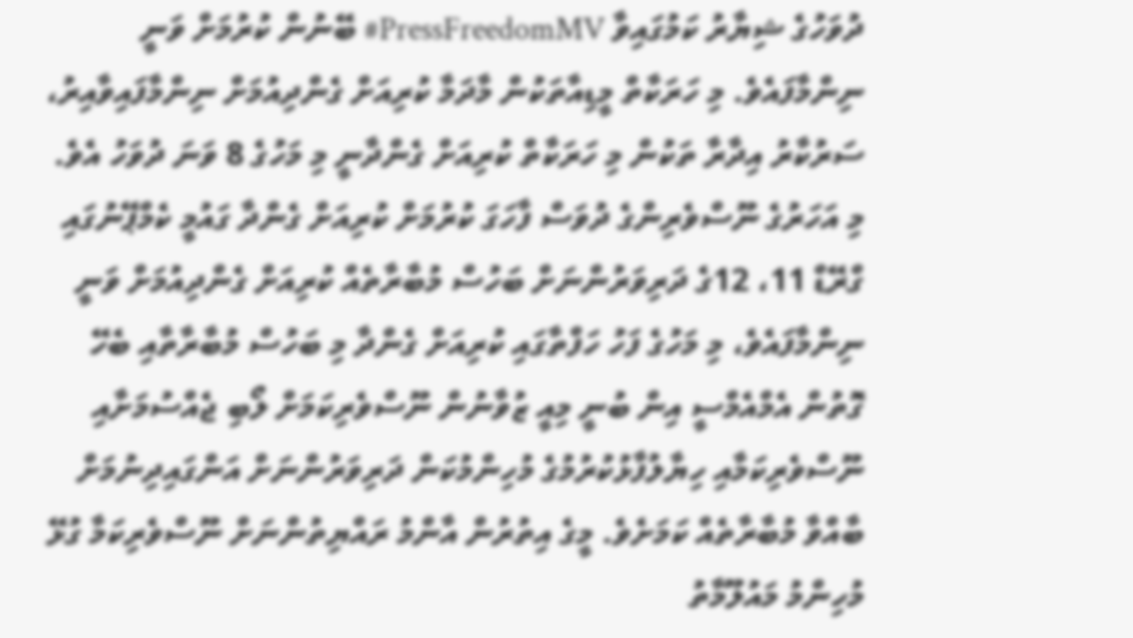ދުވަހުގެ ޝިޔާރު ކަމުގައިވާ PressFreedomMV# ބޭނުން ކުރުމަށް ވަނީ ނިންމާފައެވެ. މި ހަރަކާތް މީޑިއާތަކުން މާދަމާ ކުރިއަށް ގެންދިއުމަށް ނިންމާފައިވާއިރު، ސަރުކާރު އިދާރާ ތަކުން މި ހަރަކާތް ކުރިއަށް ގެންދާނީ މި މަހުގެ 8 ވަނަ ދުވަހު އެވެ.
މި އަހަރުގެ ނޫސްވެރިންގެ ދުވަސް ފާހަގަ ކުރުމަށް ކުރިއަށް ގެންދާ ގައުމީ ކެމްޕޭނުގައި ގްރޭޑް 11، 12ގެ ދަރިވަރުންނަށް ބަހުސް މުބާރާތެއް ކުރިއަށް ގެންދިއުމަށް ވަނީ ނިންމާފައެވެ، މި މަހުގެ ފަހު ހަފްތާގައި ކުރިއަށް ގެންދާ މި ބަހުސް މުބާރާތާއި ބެހޭ ގޮތުން އެމްއެމްސީ އިން ބުނީ މިއީ ޒުވާނުން ނޫސްވެރިކަމަށް ލޯބި ޖެއްސުމަށާއި ނޫސްވެރިކަމާއި ހިޔާލުފާޅުކުރުމުގެ މުހިންމުކަން ދަރިވަރުންނަށް އަންގައިދިނުމަށް ބާއްވާ މުބާރާތެއް ކަމަށެވެ. މީގެ އިތުރުން އާންމު ރައްޔިތުންނަށް ނޫސްވެރިކަމާ ގުޅޭ މުހިންމު މައުލޫމާތު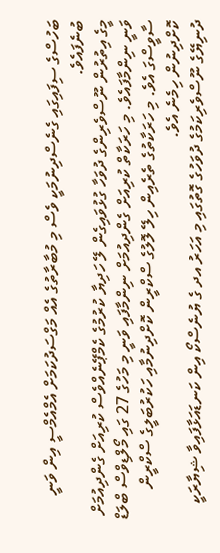ބަހުސްގެ ސިފައިގައި ގެނެސްދިނުމަކީ ވެސް މި މުބާރާތުގެ އެއް މަގްސަދުކަމަށް އެމްއެމްސީ އިން ވަނީ ބުނެފައެވެ.
މީގެ އިތުރުން ނޫސްވެރިންގެ ދުވަހާ ގުޅުވައިގެން ލޭ ހަދިޔާ ކުރުމުގެ ކެމްޕޭނެއްވެސް ކުރިއަށް ގެންދިއުމަށް ވަނީ ނިންމާފައެވެ. މި ހަރަކާތް ކުރިއަށް ގެންދިއުމަށް ނިންމާފައި ވަނީ މި މަހުގެ 27 ގައި މޯލްޑިވްސް ބްލަޑް ސާވީސްގަ އެވެ. މި ހަރަކާތުގެ ތެރެއިން ހިލޭ ލޮލުގެ ސްކްރީން ކޮށްދިނުމާއި ހަކުރުބަލީގެ ސްކްރީން ކޮށްދިނުން ހިމެނެ އެވެ.
ދުނިޔޭގެ ނޫސްވެރިކަމުގެ ދުވަހުގެ ގޮތުގައި މި އަހަރު އދ ގެ ޔުނެސްކޯ އިން ކަނޑައަޅާފައިވާ ޝިޔާރަކީ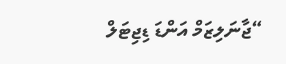“ޖާނަލިޒަމް އަންޑަ ޑިޖިޓަލް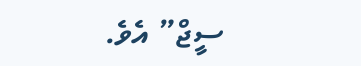ސީޖް” އެވެ.